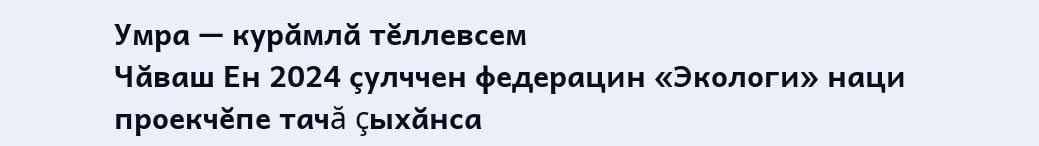Умра — курăмлă тĕллевсем
Чăваш Ен 2024 çулччен федерацин «Экологи» наци проекчĕпе тачă çыхăнса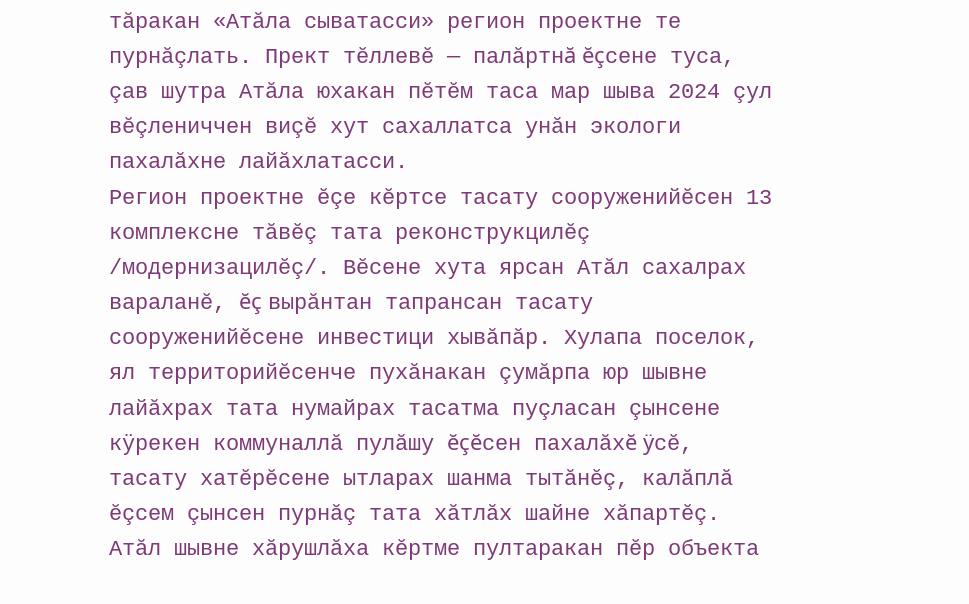тăракан «Атăла сыватасси» регион проектне те пурнăçлать. Прект тĕллевĕ — палăртнă ĕçсене туса, çав шутра Атăла юхакан пĕтĕм таса мар шыва 2024 çул вĕçлениччен виçĕ хут сахаллатса унăн экологи пахалăхне лайăхлатасси.
Регион проектне ĕçе кĕртсе тасату сооруженийĕсен 13 комплексне тăвĕç тата реконструкцилĕç /модернизацилĕç/. Вĕсене хута ярсан Атăл сахалрах вараланĕ, ĕç вырăнтан тапрансан тасату сооруженийĕсене инвестици хывăпăр. Хулапа поселок, ял территорийĕсенче пухăнакан çумăрпа юр шывне лайăхрах тата нумайрах тасатма пуçласан çынсене кÿрекен коммуналлă пулăшу ĕçĕсен пахалăхĕ ÿсĕ, тасату хатĕрĕсене ытларах шанма тытăнĕç, калăплă ĕçсем çынсен пурнăç тата хăтлăх шайне хăпартĕç.
Атăл шывне хăрушлăха кĕртме пултаракан пĕр объекта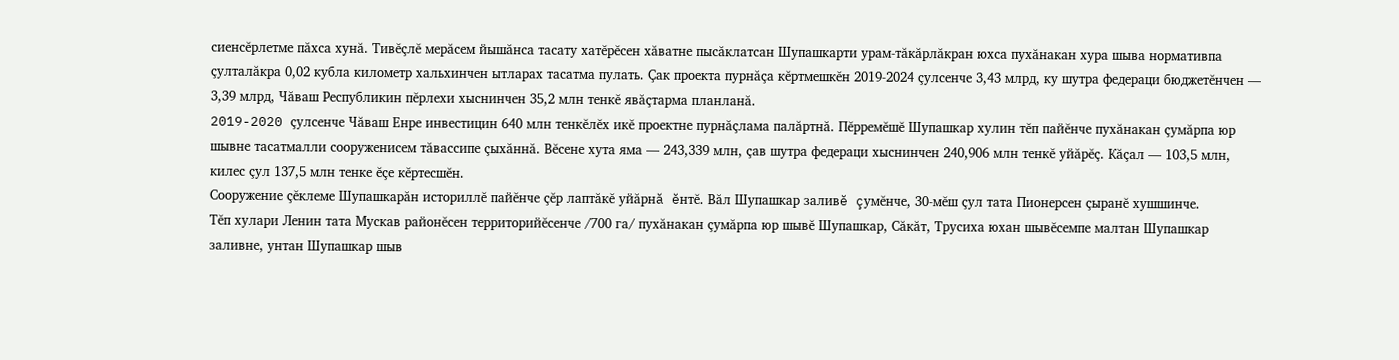сиенсĕрлетме пăхса хунă. Тивĕçлĕ мерăсем йышăнса тасату хатĕрĕсен хăватне пысăклатсан Шупашкарти урам-тăкăрлăкран юхса пухăнакан хура шыва нормативпа çулталăкра 0,02 кубла километр хальхинчен ытларах тасатма пулать. Çак проекта пурнăçа кĕртмешкĕн 2019-2024 çулсенче 3,43 млрд, ку шутра федераци бюджетĕнчен — 3,39 млрд, Чăваш Республикин пĕрлехи хыснинчен 35,2 млн тенкĕ явăçтарма планланă.
2019-2020 çулсенче Чăваш Енре инвестицин 640 млн тенкĕлĕх икĕ проектне пурнăçлама палăртнă. Пĕрремĕшĕ Шупашкар хулин тĕп пайĕнче пухăнакан çумăрпа юр шывне тасатмалли сооруженисем тăвассипе çыхăннă. Вĕсене хута яма — 243,339 млн, çав шутра федераци хыснинчен 240,906 млн тенкĕ уйăрĕç. Кăçал — 103,5 млн, килес çул 137,5 млн тенке ĕçе кĕртесшĕн.
Сооружение çĕклеме Шупашкарăн историллĕ пайĕнче çĕр лаптăкĕ уйăрнă ĕнтĕ. Вăл Шупашкар заливĕ çумĕнче, 30-мĕш çул тата Пионерсен çыранĕ хушшинче.
Тĕп хулари Ленин тата Мускав районĕсен территорийĕсенче /700 га/ пухăнакан çумăрпа юр шывĕ Шупашкар, Сăкăт, Трусиха юхан шывĕсемпе малтан Шупашкар заливне, унтан Шупашкар шыв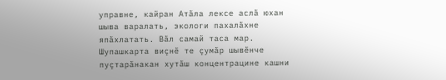управне, кайран Атăла лексе аслă юхан шыва варалать, экологи пахалăхне япăхлатать. Вăл самай таса мар. Шупашкарта виçнĕ те çумăр шывĕнче пуçтарăнакан хутăш концентрацине кашни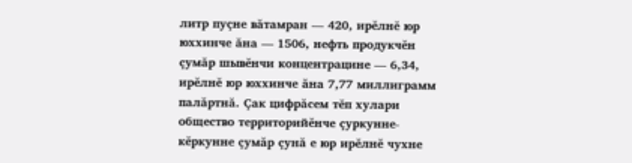литр пуçне вăтамран — 420, ирĕлнĕ юр юххинче ăна — 1506, нефть продукчĕн çумăр шывĕнчи концентрацине — 6,34, ирĕлнĕ юр юххинче ăна 7,77 миллиграмм палăртнă. Çак цифрăсем тĕп хулари общество территорийĕнче çуркунне-кĕркунне çумăр çунă е юр ирĕлнĕ чухне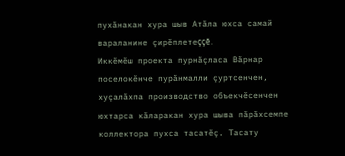пухăнакан хура шыв Атăла юхса самай вараланине çирĕплетеççĕ.
Иккĕмĕш проекта пурнăçласа Вăрнар поселокĕнче пурăнмалли çуртсенчен, хуçалăхпа производство объекчĕсенчен юхтарса кăларакан хура шыва пăрăхсемпе коллектора пухса тасатĕç. Тасату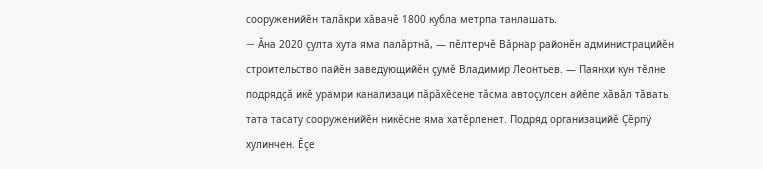сооруженийĕн талăкри хăвачĕ 1800 кубла метрпа танлашать.
— Ăна 2020 çулта хута яма палăртнă, — пĕлтерчĕ Вăрнар районĕн администрацийĕн строительство пайĕн заведующийĕн çумĕ Владимир Леонтьев. — Паянхи кун тĕлне подрядçă икĕ урамри канализаци пăрăхĕсене тăсма автоçулсен айĕпе хăвăл тăвать тата тасату сооруженийĕн никĕсне яма хатĕрленет. Подряд организацийĕ Çĕрпÿ хулинчен. Ĕçе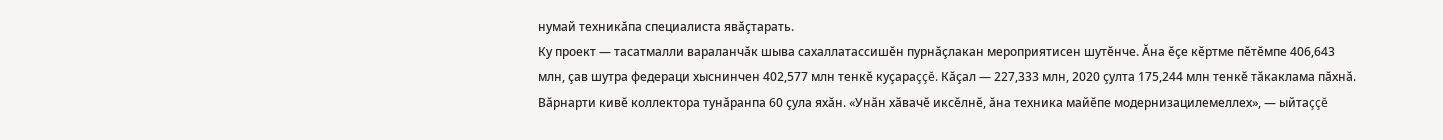нумай техникăпа специалиста явăçтарать.
Ку проект — тасатмалли вараланчăк шыва сахаллатассишĕн пурнăçлакан мероприятисен шутĕнче. Ăна ĕçе кĕртме пĕтĕмпе 406,643 млн, çав шутра федераци хыснинчен 402,577 млн тенкĕ куçараççĕ. Кăçал — 227,333 млн, 2020 çулта 175,244 млн тенкĕ тăкаклама пăхнă.
Вăрнарти кивĕ коллектора тунăранпа 60 çула яхăн. «Унăн хăвачĕ иксĕлнĕ, ăна техника майĕпе модернизацилемеллех», — ыйтаççĕ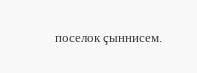поселок çыннисем.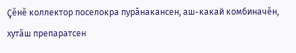Çĕнĕ коллектор поселокра пурăнакансен, аш-какай комбиначĕн, хутăш препаратсен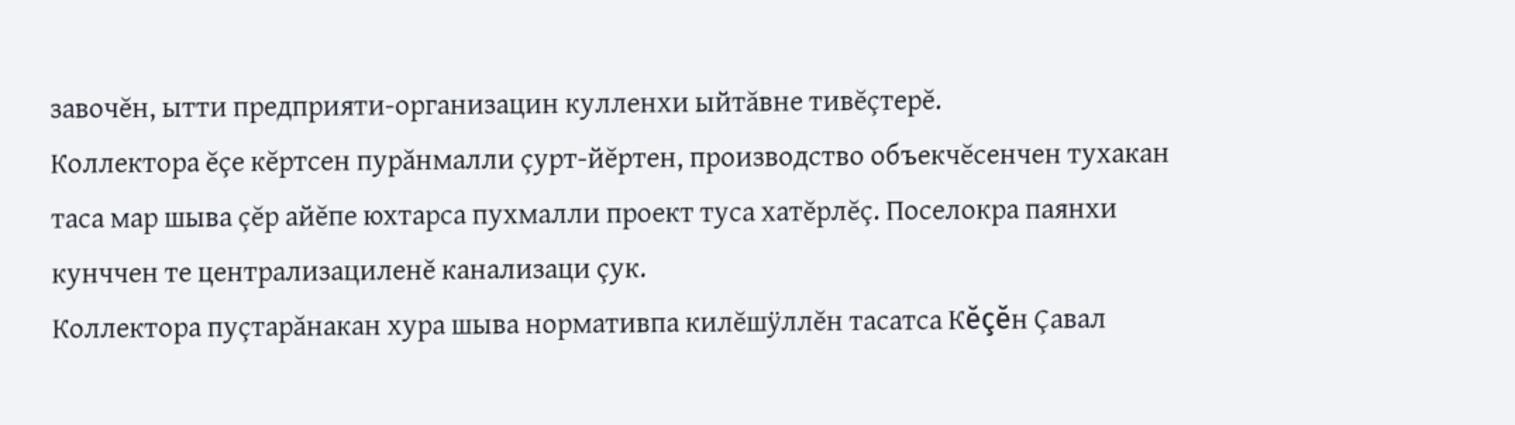завочĕн, ытти предприяти-организацин кулленхи ыйтăвне тивĕçтерĕ.
Коллектора ĕçе кĕртсен пурăнмалли çурт-йĕртен, производство объекчĕсенчен тухакан таса мар шыва çĕр айĕпе юхтарса пухмалли проект туса хатĕрлĕç. Поселокра паянхи кунччен те централизациленĕ канализаци çук.
Коллектора пуçтарăнакан хура шыва нормативпа килĕшÿллĕн тасатса Кĕçĕн Çавал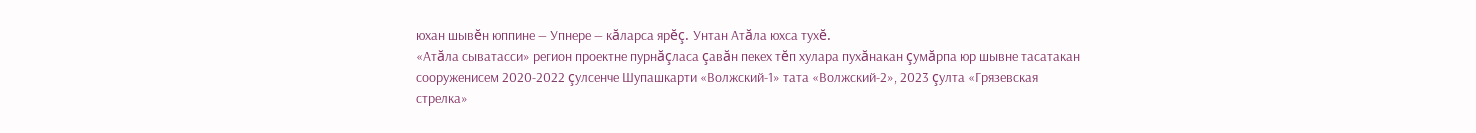юхан шывĕн юппине — Упнере — кăларса ярĕç. Унтан Атăла юхса тухĕ.
«Атăла сыватасси» регион проектне пурнăçласа çавăн пекех тĕп хулара пухăнакан çумăрпа юр шывне тасатакан сооруженисем 2020-2022 çулсенче Шупашкарти «Волжский-1» тата «Волжский-2», 2023 çулта «Грязевская стрелка»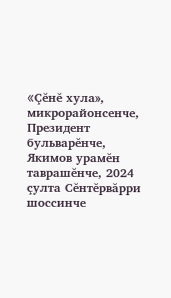«Çĕнĕ хула», микрорайонсенче, Президент бульварĕнче, Якимов урамĕн таврашĕнче, 2024 çулта Сĕнтĕрвăрри шоссинче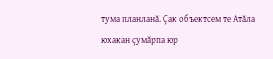тума планланă. Çак объектсем те Атăла юхакан çумăрпа юр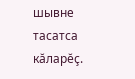шывне тасатса кăларĕç.